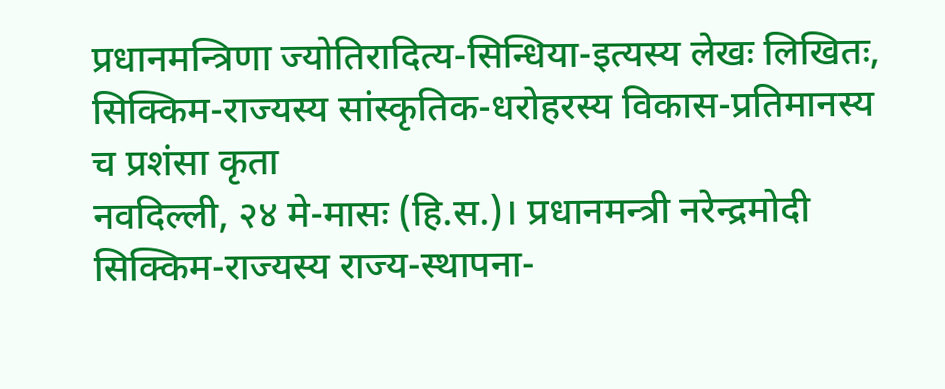प्रधानमन्त्रिणा ज्योतिरादित्य-सिन्धिया-इत्यस्य लेखः लिखितः, सिक्किम-राज्यस्य सांस्कृतिक-धरोहरस्य विकास-प्रतिमानस्य च प्रशंसा कृता
नवदिल्ली, २४ मे-मासः (हि.स.)। प्रधानमन्त्री नरेन्द्रमोदी सिक्किम-राज्यस्य राज्य-स्थापना-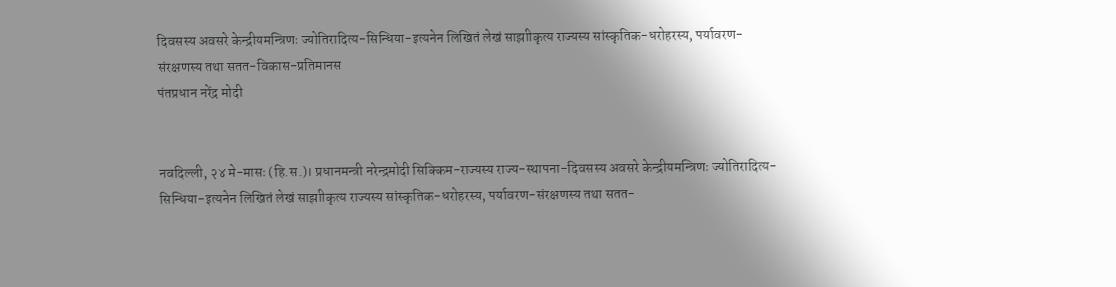दिवसस्य अवसरे केन्द्रीयमन्त्रिणः ज्योतिरादित्य-सिन्धिया-इत्यनेन लिखितं लेखं साझाीकृत्य राज्यस्य सांस्कृतिक-धरोहरस्य, पर्यावरण-संरक्षणस्य तथा सतत-विकास-प्रतिमानस
पंतप्रधान नरेंद्र मोदी


नवदिल्ली, २४ मे-मासः (हि.स.)। प्रधानमन्त्री नरेन्द्रमोदी सिक्किम-राज्यस्य राज्य-स्थापना-दिवसस्य अवसरे केन्द्रीयमन्त्रिणः ज्योतिरादित्य-सिन्धिया-इत्यनेन लिखितं लेखं साझाीकृत्य राज्यस्य सांस्कृतिक-धरोहरस्य, पर्यावरण-संरक्षणस्य तथा सतत-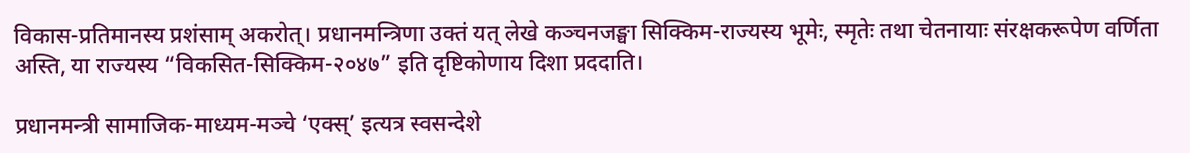विकास-प्रतिमानस्य प्रशंसाम् अकरोत्। प्रधानमन्त्रिणा उक्तं यत् लेखे कञ्चनजङ्घा सिक्किम-राज्यस्य भूमेः, स्मृतेः तथा चेतनायाः संरक्षकरूपेण वर्णिता अस्ति, या राज्यस्य “विकसित-सिक्किम-२०४७” इति दृष्टिकोणाय दिशा प्रददाति।

प्रधानमन्त्री सामाजिक-माध्यम-मञ्चे ‘एक्स्’ इत्यत्र स्वसन्देशे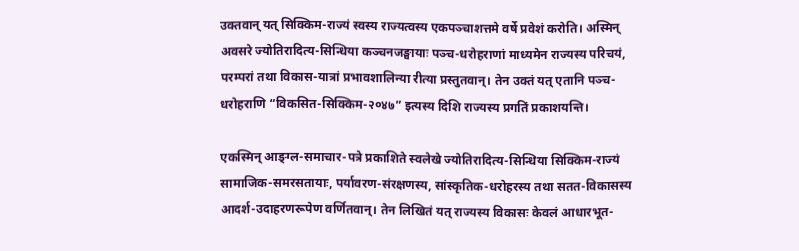उक्तवान् यत् सिक्किम-राज्यं स्वस्य राज्यत्वस्य एकपञ्चाशत्तमे वर्षे प्रवेशं करोति। अस्मिन् अवसरे ज्योतिरादित्य-सिन्धिया कञ्चनजङ्घायाः पञ्च-धरोहराणां माध्यमेन राज्यस्य परिचयं, परम्परां तथा विकास-यात्रां प्रभावशालिन्या रीत्या प्रस्तुतवान्। तेन उक्तं यत् एतानि पञ्च-धरोहराणि “विकसित-सिक्किम-२०४७” इत्यस्य दिशि राज्यस्य प्रगतिं प्रकाशयन्ति।

एकस्मिन् आङ्ग्ल-समाचार-पत्रे प्रकाशिते स्वलेखे ज्योतिरादित्य-सिन्धिया सिक्किम-राज्यं सामाजिक-समरसतायाः, पर्यावरण-संरक्षणस्य, सांस्कृतिक-धरोहरस्य तथा सतत-विकासस्य आदर्श-उदाहरणरूपेण वर्णितवान्। तेन लिखितं यत् राज्यस्य विकासः केवलं आधारभूत-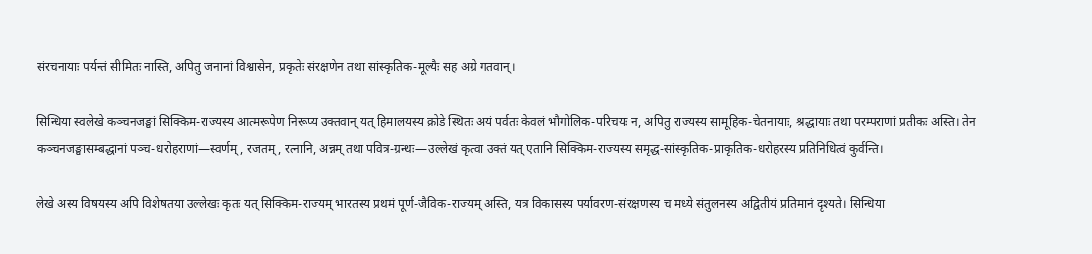संरचनायाः पर्यन्तं सीमितः नास्ति, अपितु जनानां विश्वासेन, प्रकृतेः संरक्षणेन तथा सांस्कृतिक-मूल्यैः सह अग्रे गतवान्।

सिन्धिया स्वलेखे कञ्चनजङ्घां सिक्किम-राज्यस्य आत्मरूपेण निरूप्य उक्तवान् यत् हिमालयस्य क्रोडे स्थितः अयं पर्वतः केवलं भौगोलिक-परिचयः न, अपितु राज्यस्य सामूहिक-चेतनायाः, श्रद्धायाः तथा परम्पराणां प्रतीकः अस्ति। तेन कञ्चनजङ्घासम्बद्धानां पञ्च-धरोहराणां—स्वर्णम्, रजतम्, रत्नानि, अन्नम् तथा पवित्र-ग्रन्थः—उल्लेखं कृत्वा उक्तं यत् एतानि सिक्किम-राज्यस्य समृद्ध-सांस्कृतिक-प्राकृतिक-धरोहरस्य प्रतिनिधित्वं कुर्वन्ति।

लेखे अस्य विषयस्य अपि विशेषतया उल्लेखः कृतः यत् सिक्किम-राज्यम् भारतस्य प्रथमं पूर्ण-जैविक-राज्यम् अस्ति, यत्र विकासस्य पर्यावरण-संरक्षणस्य च मध्ये संतुलनस्य अद्वितीयं प्रतिमानं दृश्यते। सिन्धिया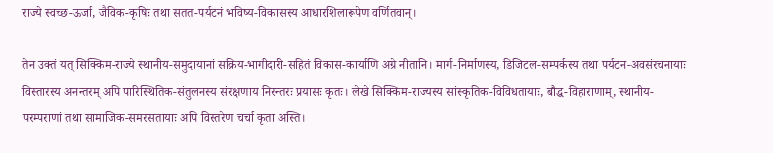राज्ये स्वच्छ-ऊर्जा, जैविक-कृषिः तथा सतत-पर्यटनं भविष्य-विकासस्य आधारशिलारूपेण वर्णितवान्।

तेन उक्तं यत् सिक्किम-राज्ये स्थानीय-समुदायानां सक्रिय-भागीदारी-सहितं विकास-कार्याणि अग्रे नीतानि। मार्ग-निर्माणस्य, डिजिटल-सम्पर्कस्य तथा पर्यटन-अवसंरचनायाः विस्तारस्य अनन्तरम् अपि पारिस्थितिक-संतुलनस्य संरक्षणाय निरन्तरः प्रयासः कृतः। लेखे सिक्किम-राज्यस्य सांस्कृतिक-विविधतायाः, बौद्ध-विहाराणाम्, स्थानीय-परम्पराणां तथा सामाजिक-समरसतायाः अपि विस्तरेण चर्चा कृता अस्ति।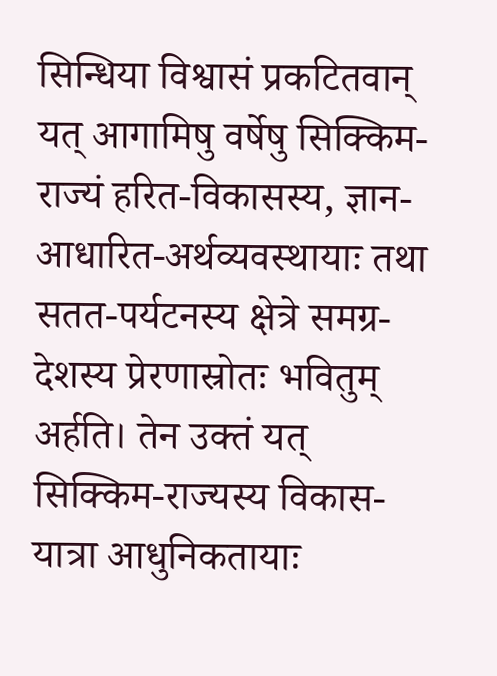सिन्धिया विश्वासं प्रकटितवान् यत् आगामिषु वर्षेषु सिक्किम-राज्यं हरित-विकासस्य, ज्ञान-आधारित-अर्थव्यवस्थायाः तथा सतत-पर्यटनस्य क्षेत्रे समग्र-देशस्य प्रेरणास्रोतः भवितुम् अर्हति। तेन उक्तं यत् सिक्किम-राज्यस्य विकास-यात्रा आधुनिकतायाः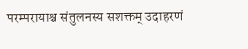परम्परायाश्च संतुलनस्य सशक्तम् उदाहरणं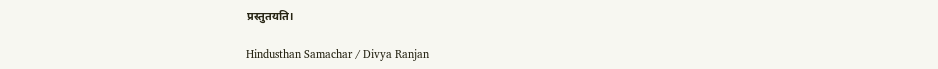प्रस्तुतयति।

Hindusthan Samachar / Divya Ranjan